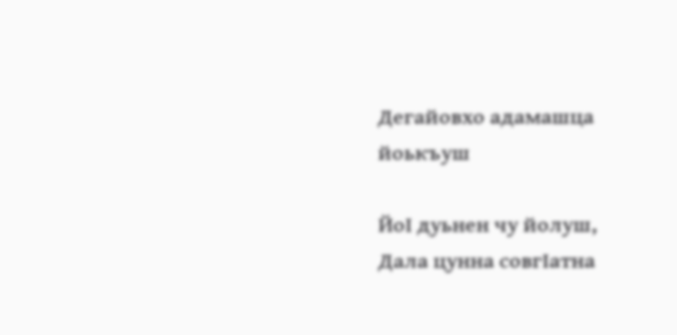Дегайовхо адамашца йоькъуш

ЙоI дуьнен чу йолуш, Дала цунна совгIатна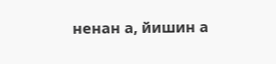ненан а, йишин а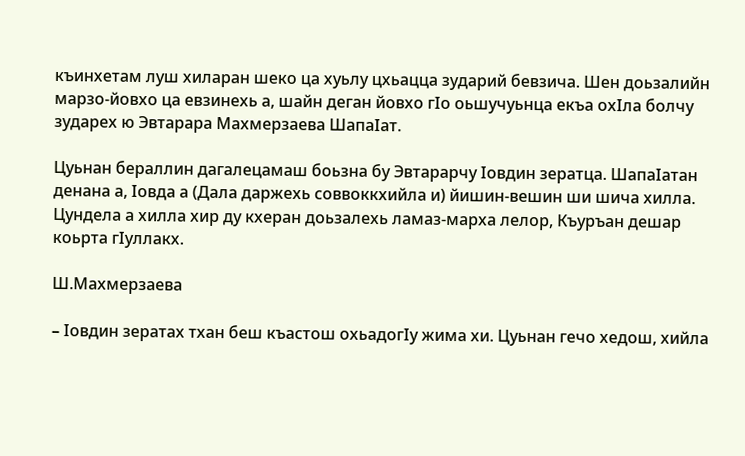къинхетам луш хиларан шеко ца хуьлу цхьацца зударий бевзича. Шен доьзалийн марзо-йовхо ца евзинехь а, шайн деган йовхо гIо оьшучуьнца екъа охIла болчу зударех ю Эвтарара Махмерзаева ШапаIат.

Цуьнан бераллин дагалецамаш боьзна бу Эвтарарчу Iовдин зератца. ШапаIатан денана а, Iовда а (Дала даржехь соввоккхийла и) йишин-вешин ши шича хилла. Цундела а хилла хир ду кхеран доьзалехь ламаз-марха лелор, Къуръан дешар коьрта гIуллакх.

Ш.Махмерзаева

– Iовдин зератах тхан беш къастош охьадогIу жима хи. Цуьнан гечо хедош, хийла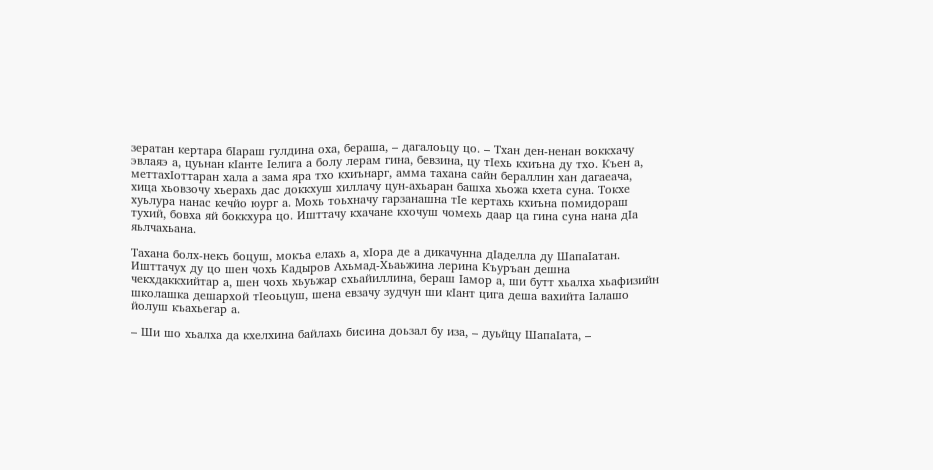зератан кертара бIараш гулдина оха, бераша, – дагалоьцу цо. – Тхан ден-ненан воккхачу эвлаяэ а, цуьнан кIанте Iелига а болу лерам гина, бевзина, цу тIехь кхиъна ду тхо. Къен а, меттахIоттаран хала а зама яра тхо кхиънарг, амма тахана сайн бераллин хан дагаеача, хица хьовзочу хьерахь дас доккхуш хиллачу цун-ахьаран башха хьожа кхета суна. Токхе хуьлура нанас кечйо юург а. Мохь тоьхначу гарзанашна тIе кертахь кхиъна помидораш тухий, бовха яй боккхура цо. Ишттачу кхачане кхочуш чомехь даар ца гина суна нана дIа яьлчахьана.

Тахана болх-некъ боцуш, мокъа елахь а, хIора де а дикачунна дIаделла ду ШапаIатан. Ишттачух ду цо шен чохь Кадыров Ахьмад-Хьаьжина лерина Къуръан дешна чекхдаккхийтар а, шен чохь хьуьжар схьайиллина, бераш Iамор а, ши бутт хьалха хьафизийн школашка дешархой тIеоьцуш, шена евзачу зудчун ши кIант цига деша вахийта Iалашо йолуш къахьегар а.

– Ши шо хьалха да кхелхина байлахь бисина доьзал бу иза, – дуьйцу ШапаIата, –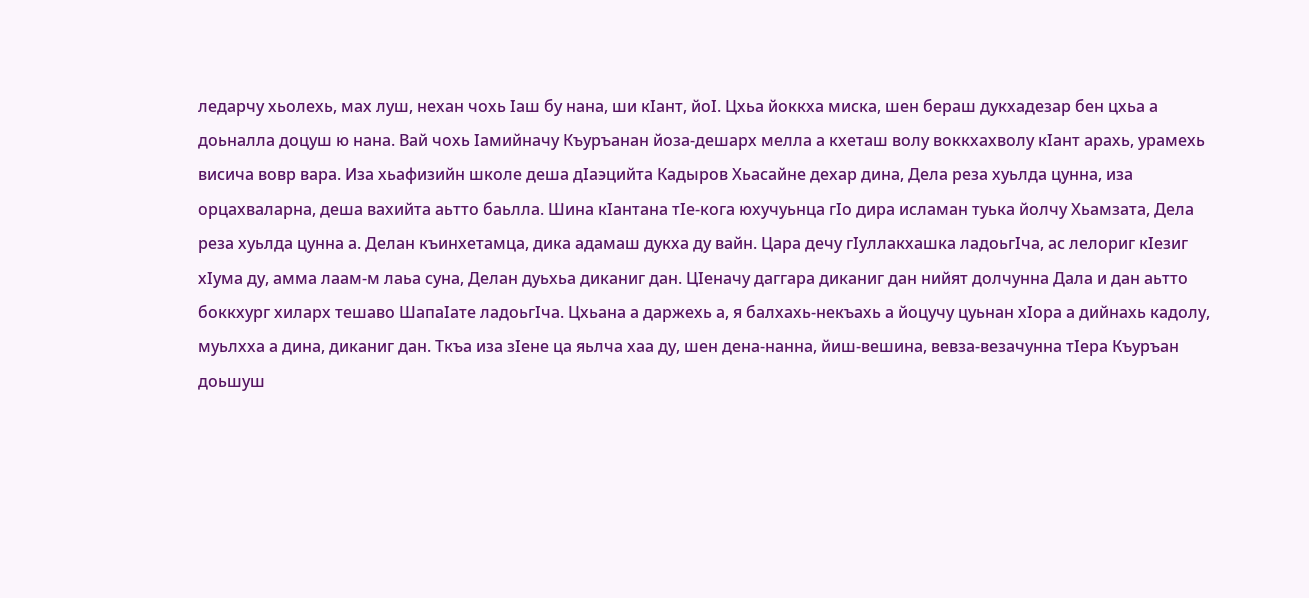ледарчу хьолехь, мах луш, нехан чохь Iаш бу нана, ши кIант, йоI. Цхьа йоккха миска, шен бераш дукхадезар бен цхьа а доьналла доцуш ю нана. Вай чохь Iамийначу Къуръанан йоза-дешарх мелла а кхеташ волу воккхахволу кIант арахь, урамехь висича вовр вара. Иза хьафизийн школе деша дIаэцийта Кадыров Хьасайне дехар дина, Дела реза хуьлда цунна, иза орцахваларна, деша вахийта аьтто баьлла. Шина кIантана тIе-кога юхучуьнца гIо дира исламан туька йолчу Хьамзата, Дела реза хуьлда цунна а. Делан къинхетамца, дика адамаш дукха ду вайн. Цара дечу гIуллакхашка ладоьгIча, ас лелориг кIезиг хIума ду, амма лаам-м лаьа суна, Делан дуьхьа диканиг дан. ЦIеначу даггара диканиг дан нийят долчунна Дала и дан аьтто боккхург хиларх тешаво ШапаIате ладоьгIча. Цхьана а даржехь а, я балхахь-некъахь а йоцучу цуьнан хIора а дийнахь кадолу, муьлхха а дина, диканиг дан. Ткъа иза зIене ца яьлча хаа ду, шен дена-нанна, йиш-вешина, вевза-везачунна тIера Къуръан доьшуш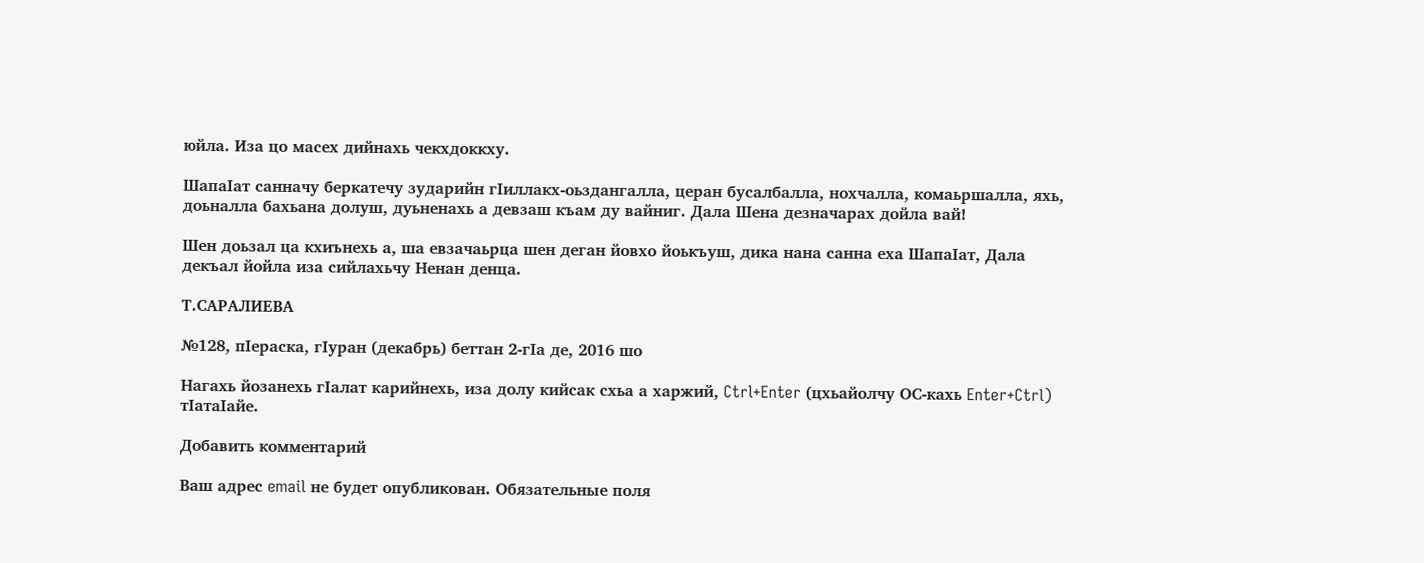юйла. Иза цо масех дийнахь чекхдоккху.

ШапаIат санначу беркатечу зударийн гIиллакх-оьздангалла, церан бусалбалла, нохчалла, комаьршалла, яхь, доьналла бахьана долуш, дуьненахь а девзаш къам ду вайниг. Дала Шена дезначарах дойла вай!

Шен доьзал ца кхиънехь а, ша евзачаьрца шен деган йовхо йоькъуш, дика нана санна еха ШапаIат, Дала декъал йойла иза сийлахьчу Ненан денца.

Т.САРАЛИЕВА

№128, пIераска, гIуран (декабрь) беттан 2-гIа де, 2016 шо

Нагахь йозанехь гIалат карийнехь, иза долу кийсак схьа а харжий, Ctrl+Enter (цхьайолчу ОС-кахь Enter+Ctrl) тIатаIайе.

Добавить комментарий

Ваш адрес email не будет опубликован. Обязательные поля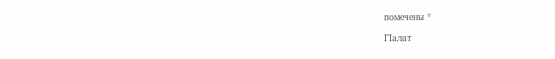помечены *

ГIалат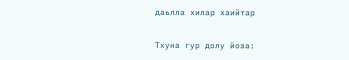даьлла хилар хаийтар

Тхуна гур долу йоза: